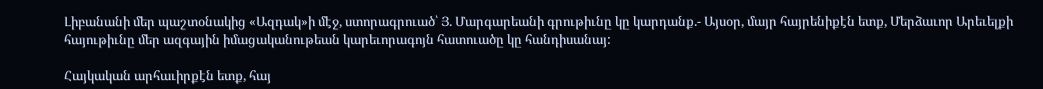Լիբանանի մեր պաշտօնակից «Ազդակ»ի մէջ, ստորագրուած՝ Յ. Մարգարեանի գրութիւնը կը կարդանք.- Այսօր, մայր հայրենիքէն ետք, Մերձաւոր Արեւելքի հայութիւնը մեր ազգային իմացականութեան կարեւորագոյն հատուածը կը հանդիսանայ:

Հայկական արհաւիրքէն ետք, հայ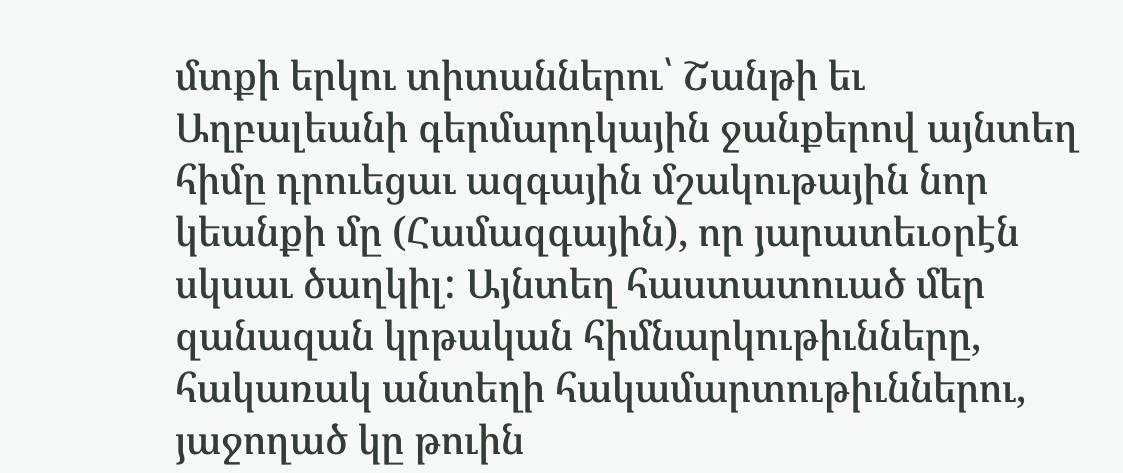մտքի երկու տիտաններու՝ Շանթի եւ Աղբալեանի գերմարդկային ջանքերով այնտեղ հիմը դրուեցաւ ազգային մշակութային նոր կեանքի մը (Համազգային), որ յարատեւօրէն սկսաւ ծաղկիլ: Այնտեղ հաստատուած մեր զանազան կրթական հիմնարկութիւնները, հակառակ անտեղի հակամարտութիւններու, յաջողած կը թուին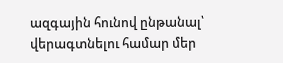ազգային հունով ընթանալ՝ վերագտնելու համար մեր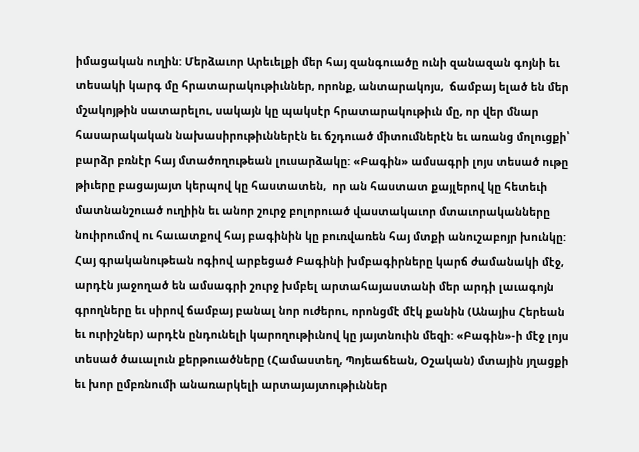իմացական ուղին: Մերձաւոր Արեւելքի մեր հայ զանգուածը ունի զանազան գոյնի եւ տեսակի կարգ մը հրատարակութիւններ, որոնք, անտարակոյս,  ճամբայ ելած են մեր մշակոյթին սատարելու, սակայն կը պակսէր հրատարակութիւն մը, որ վեր մնար հասարակական նախասիրութիւններէն եւ ճշդուած միտումներէն եւ առանց մոլուցքի՝ բարձր բռնէր հայ մտածողութեան լուսարձակը: «Բագին» ամսագրի լոյս տեսած ութը թիւերը բացայայտ կերպով կը հաստատեն,  որ ան հաստատ քայլերով կը հետեւի մատնանշուած ուղիին եւ անոր շուրջ բոլորուած վաստակաւոր մտաւորականները նուիրումով ու հաւատքով հայ բագինին կը բուռվառեն հայ մտքի անուշաբոյր խունկը: Հայ գրականութեան ոգիով արբեցած Բագինի խմբագիրները կարճ ժամանակի մէջ, արդէն յաջողած են ամսագրի շուրջ խմբել արտահայաստանի մեր արդի լաւագոյն գրողները եւ սիրով ճամբայ բանալ նոր ուժերու, որոնցմէ մէկ քանին (Անայիս Հերեան եւ ուրիշներ) արդէն ընդունելի կարողութիւնով կը յայտնուին մեզի: «Բագին»-ի մէջ լոյս տեսած ծաւալուն քերթուածները (Համաստեղ, Պոյեաճեան, Օշական) մտային յղացքի եւ խոր ըմբռնումի անառարկելի արտայայտութիւններ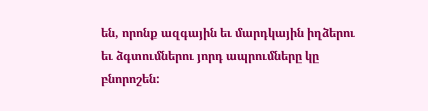են, որոնք ազգային եւ մարդկային իղձերու եւ ձգտումներու յորդ ապրումները կը բնորոշեն: